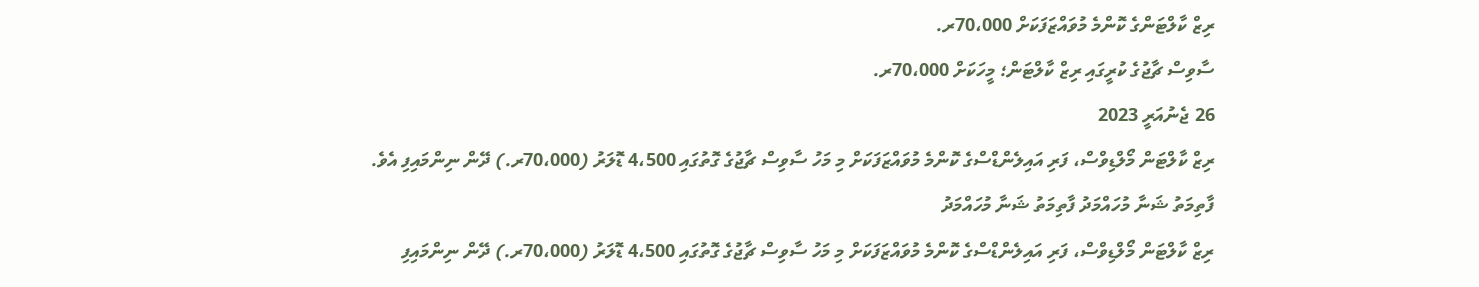ރިޒް ކާލްޓަންގެ ކޮންމެ މުވައްޒަފަކަށް 70،000ރ.
ސާވިސް ޗާޖުގެ ކުރީގައި ރިޒް ކާލްޓަން؛ މީހަކަށް 70،000ރ.
26 ޖެނުއަރީ 2023
ރިޒް ކާލްޓަން މޯލްޑިވްސް، ފަރި އައިލެންޑްސްގެ ކޮންމެ މުވައްޒަފަކަށް މި މަހު ސާވިސް ޗާޖުގެ ގޮތުގައި 4،500 ޑޮލަރު (70،000ރ.) ދޭން ނިންމައިފި އެވެ.
ފާތިމަތު ޝަނާ މުހައްމަދު ފާތިމަތު ޝަނާ މުހައްމަދު
ރިޒް ކާލްޓަން މޯލްޑިވްސް، ފަރި އައިލެންޑްސްގެ ކޮންމެ މުވައްޒަފަކަށް މި މަހު ސާވިސް ޗާޖުގެ ގޮތުގައި 4،500 ޑޮލަރު (70،000ރ.) ދޭން ނިންމައިފި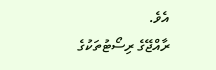އެވެ.
ރާއްޖޭގެ ރިސޯޓުތަކުގެ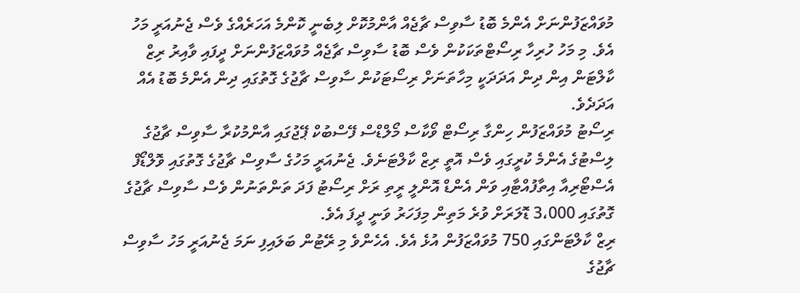މުވައްޒަފުންނަށް އެންމެ ބޮޑު ސާވިސް ޗާޖެއް އާންމުކޮށް ލިބެނީ ކޮންމެ އަހަރެއްގެ ވެސް ޖެނުއަރީ މަހު އެވެ. މި މަހު ހުރިހާ ރިސޯޓްތަކަކުން ވެސް ބޮޑު ސާވިސް ޗާޖެއް މުވައްޒަފުންނަށް ދީފައި ވާއިރު ރިޒް ކާލްޓަން އިން ދިން އަދަދަކީ މިހާތަނަށް ރިސޯޓަކުން ސާވިސް ޗާޖުގެ ގޮތުގައި ދިން އެންމެ ބޮޑު އެއް އަދަދެވެ.
ރިސޯޓު މުވައްޒަފުން ހިންގާ ރިސޯޓް ވޯކާސް މޯލްޑްސް ފޭސްބުކް ޕޭޖުގައި އާންމުކުރާ ސާވިސް ޗާޖުގެ ލިސްޓުގެ އެންމެ ކުރީގައި ވެސް އޮތީ ރިޒް ކާލްޓަނެވެ. ޖެނުއަރީ މަހުގެ ސާވިސް ޗާޖުގެ ގޮތުގައި ވޮލްޑޯފް އެސްޓޯރިއާ އިތާފުއްޓާއި ވަން އެންޑް އޮންލީ ރީތި ރަށް ރިސޯޓު ފަދަ ތަންތަނުން ވެސް ސާވިސް ޗާޖުގެ ގޮތުގައި 3،000 ޑޮލަރަށް ވުރެ މަތިން މިފަހަރު ވަނީ ދީފަ އެވެ.
ރިޒް ކާލްޓަންގައި 750 މުވައްޒަފުން އުޅެ އެވެ. އެހެންވެ މި ރޭޓުން ބަލައިފި ނަމަ ޖެނުއަރީ މަހު ސާވިސް ޗާޖުގެ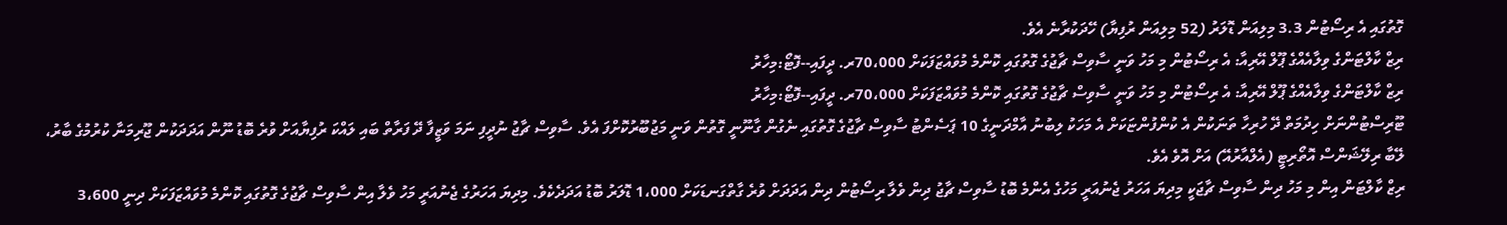ގޮތުގައި އެ ރިސޯޓުން 3.3 މިލިއަން ޑޮލަރު (52 މިލިއަން ރުފިޔާ) ހޭދަކުރާނެ އެވެ.
ރިޒް ކާލްޓަންގެ ވިލާއެއްގެ ޕޫލް އޭރިއާ: އެ ރިސޯޓުން މި މަހު ވަނީ ސާވިސް ޗާޖުގެ ގޮތުގައި ކޮންމެ މުވައްޒަފަކަށް 70،000ރ. ދީފައި--ފޮޓޯ:މިހާރު
ރިޒް ކާލްޓަންގެ ވިލާއެއްގެ ޕޫލް އޭރިއާ: އެ ރިސޯޓުން މި މަހު ވަނީ ސާވިސް ޗާޖުގެ ގޮތުގައި ކޮންމެ މުވައްޒަފަކަށް 70،000ރ. ދީފައި--ފޮޓޯ:މިހާރު
ޓޫރިސްޓުންނަށް ހިދުމަތް ދޭ ހުރިހާ ތަނަކުން އެ ކުންފުންޏަކަށް އެ މަހަކު ލިބުނު އާމްދަނީގެ 10 ޕަސެންޓު ސާވިސް ޗާޖުގެ ގޮތުގައި ނެގުން ގާނޫނީ ގޮތުން ވަނީ މަޖުބޫރުކޮށްފަ އެވެ. ސާވިސް ޗާޖު ނުދީފި ނަމަ ވަޒީފާ ދޭ ފަރާތް ބައި ލައްކަ ރުފިޔާއަށް ވުރެ ބޮޑު ނޫން އަދަދަކުން ޖޫރިމަނާ ކުރުމުގެ ބާރު، ލޭބާ ރިލޭޝަންސް އޮތޯރިޓީ (އެލްއާރުއޭ) އަށް އޮވެ އެވެ.
ރިޒް ކާލްޓަން އިން މި މަހު ދިން ސާވިސް ޗާޖަކީ މިދިޔަ އަހަރު ޖެނުއަރީ މަހުގެ އެންމެ ބޮޑު ސާވިސް ޗާޖު ދިން ވެލާ ރިސޯޓުން ދިން އަދަދަށް ވުރެ ގާތްގަނޑަކަށް 1،000 ޑޮލަރު ބޮޑު އަދަދެކެވެ. މިދިޔަ އަހަރުގެ ޖެނުއަރީ މަހު ވެލާ އިން ސާވިސް ޗާޖުގެ ގޮތުގައި ކޮންމެ މުވައްޒަފަކަށް ދިނީ 3،600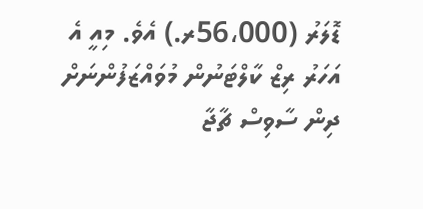ޑޮލަރު (56،000ރ.) އެވެ. މިއީ އެ އަހަރު ރިޒް ކާލްޓަނުން މުވައްޒަފުންނަށް ދިން ސާވިސް ޗާޖާ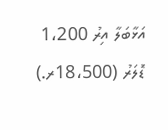އަޅާބަލާ އިރު 1،200 ޑޮލަރު (18،500ރ.)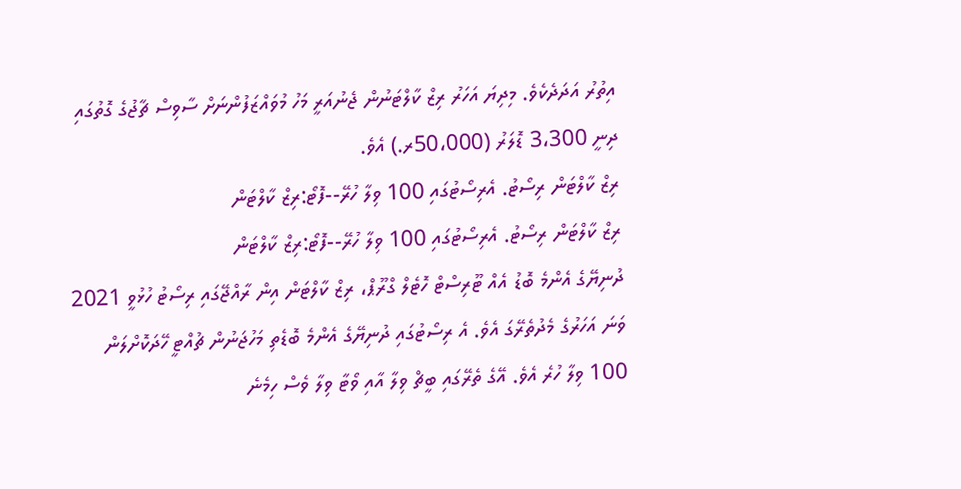އިތުރު އަދަދެކެވެ. މިދިޔަ އަހަރު ރިޒް ކާލްޓަނުން ޖެނުއަރީ މަހު މުވައްޒަފުންނަށް ސާވިސް ޗާޖުގެ ގޮތުގައި ދިނީ 3،300 ޑޮލަރު (50،000ރ.) އެވެ.
ރިޒް ކާލްޓަން ރިސޯޓު. އެރިސޯޓުގައި 100 ވިލާ ހުރޭ--ފޮޓޯ:ރިޒް ކާލްޓަން
ރިޒް ކާލްޓަން ރިސޯޓު. އެރިސޯޓުގައި 100 ވިލާ ހުރޭ--ފޮޓޯ:ރިޒް ކާލްޓަން
ދުނިޔޭގެ އެންމެ ބޮޑު އެއް ޓޫރިސްޓް ހޮޓެލް ގްރޫޕް، ރިޒް ކާލްޓަން އިން ރާއްޖޭގައި ރިސޯޓު ހުޅުވީ 2021 ވަނަ އަހަރުގެ މެދުތެރޭގަ އެވެ. އެ ރިސޯޓުގައި ދުނިޔޭގެ އެންމެ ބޮޑެތި މަހުޖަނުން ޗުއްޓީ ހޭދަކޮށްލަން 100 ވިލާ ހުރެ އެވެ. އޭގެ ތެރޭގައި ބީޗް ވިލާ އާއި ވޯޓާ ވިލާ ވެސް ހިމެނެ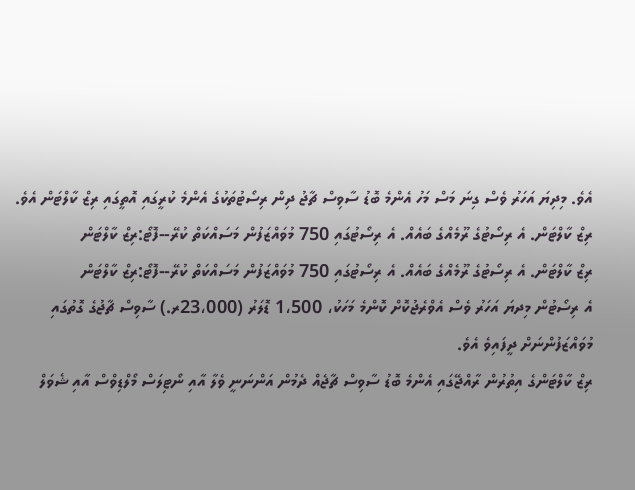އެވެ. މިދިޔަ އަހަރު ވެސް ގިނަ މަސް މަހު އެންމެ ބޮޑު ސާވިސް ޗާޖު ދިން ރިސޯޓުތަކުގެ އެންމެ ކުރީގައި އޮތީގައި ރިޒް ކާލްޓަން އެވެ.
ރިޒް ކާލްޓަން. އެ ރިސޯޓުގެ ރޫމެއްގެ ބައެއް. އެ ރިސޯޓުގައި 750 މުވައްޒަފުން މަސައްކަތް ކުރޭ--ފޮޓޯ:ރިޒް ކާލްޓަން
ރިޒް ކާލްޓަން. އެ ރިސޯޓުގެ ރޫމެއްގެ ބައެއް. އެ ރިސޯޓުގައި 750 މުވައްޒަފުން މަސައްކަތް ކުރޭ--ފޮޓޯ:ރިޒް ކާލްޓަން
އެ ރިސޯޓުން މިދޔަ އަހަރު ވެސް އެވްރެޖުކޮށް ކޮންމެ މަހަކު، 1،500 ޑޮލަރު (23،000ރ.) ސާވިސް ޗާޖުގެ ގޮތުގައި މުވައްޒަފުންނަށް ދީފައިވެ އެވެ.
ރިޒް ކާލްޓަންގެ އިތުރުން ރާއްޖޭގައި އެންމެ ބޮޑު ސާވިސް ޗާޖެއް ދެމުން އަންނަނީ ވެލާ އާއި ނޯޓިލަސް މޯލްޑިވްސް އާއި ޝެވަލް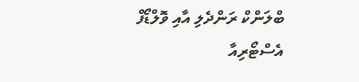ބްލަންކް ރަންދެލި އާއި ވޮލްޑޯފް އެސްޓޯރިއާ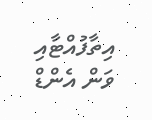އިތާފުއްޓާއި ވަން އެންޑް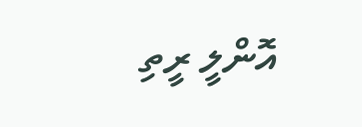އޮންލީ ރީތި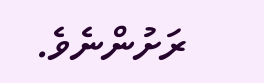ރަށުންނެވެ.